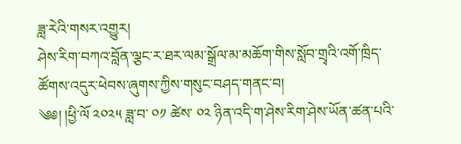ཟླ་རེའི་གསར་འགྱུར།
ཤེས་རིག་བཀའ་བློན་ལྕང་ར་ཐར་ལམ་སྒྲོལ་མ་མཆོག་གིས་སློབ་གྲྭའི་འགོ་ཁྲིད་ཚོགས་འདུར་ཕེབས་ཞུགས་ཀྱིས་གསུང་བཤད་གནང་བ།
༄༅། །ཕྱི་ལོ ༢༠༢༥ ཟླ་བ་ ༠༡ ཚེས་ ༠༢ ཉིན་འདི་ག་ཤེས་རིག་ཤེས་ཡོན་ཚན་པའི་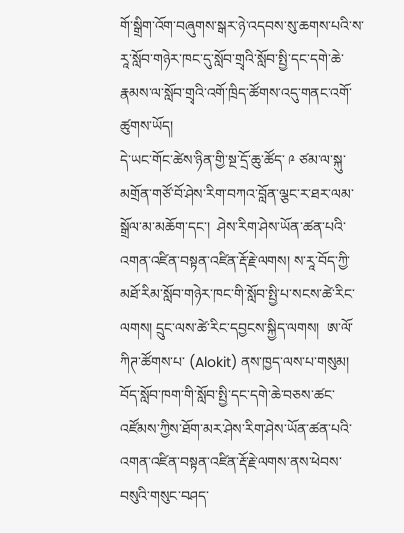གོ་སྒྲིག་འོག་བཞུགས་སྒར་ཉེ་འདབས་སུ་ཆགས་པའི་ས་རཱ་སློབ་གཉེར་ཁང་དུ་སློབ་གྲྭའི་སློབ་སྤྱི་དང་དགེ་ཆེ་རྣམས་ལ་སློབ་གྲྭའི་འགོ་ཁྲིད་ཚོགས་འདུ་གནང་འགོ་ཚུགས་ཡོད།
དེ་ཡང་གོང་ཚེས་ཉིན་གྱི་སྔ་དྲོ་ཆུ་ཚོད་ ༩ ཙམ་ལ་སྐུ་མགྲོན་གཙོ་བོ་ཤེས་རིག་བཀའ་བློན་ལྕང་ར་ཐར་ལམ་སྒྲོལ་མ་མཆོག་དང་།  ཤེས་རིག་ཤེས་ཡོན་ཚན་པའི་འགན་འཛིན་བསྟན་འཛིན་རྡོ་རྗེ་ལགས། ས་རཱ་བོད་ཀྱི་མཐོ་རིམ་སློབ་གཉེར་ཁང་གི་སློབ་སྤྱི་པ་སངས་ཚེ་རིང་ལགས། དྲུང་ལས་ཚེ་རིང་དབྱངས་སྐྱིད་ལགས།  ཨ་ལོ་ཀིཊ་ཚོགས་པ་ (Alokit) ནས་ཁྱད་ལས་པ་གསུམ། བོད་སློབ་ཁག་གི་སློབ་སྤྱི་དང་དགེ་ཆེ་བཅས་ཚང་འཛོམས་ཀྱིས་ཐོག་མར་ཤེས་རིག་ཤེས་ཡོན་ཚན་པའི་འགན་འཛིན་བསྟན་འཛིན་རྡོ་རྗེ་ལགས་ནས་ཕེབས་བསུའི་གསུང་བཤད་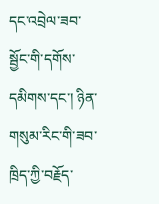དང་འབྲེལ་ཟབ་སྦྱོང་གི་དགོས་དམིགས་དང་། ཉིན་གསུམ་རིང་གི་ཟབ་ཁྲིད་ཀྱི་བརྗོད་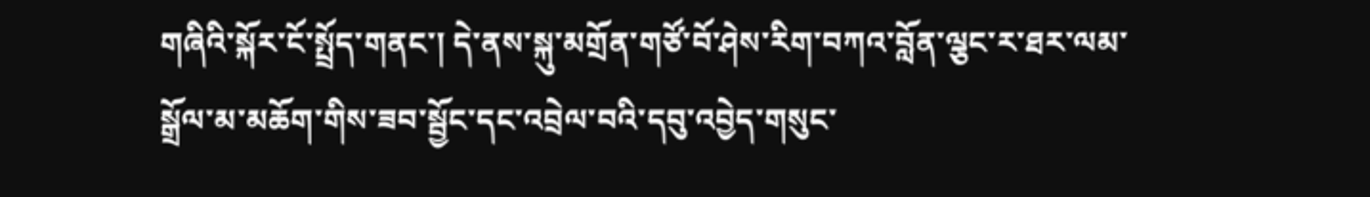གཞིའི་སྐོར་ངོ་སྤྲོད་གནང་། དེ་ནས་སྐུ་མགྲོན་གཙོ་བོ་ཤེས་རིག་བཀའ་བློན་ལྕང་ར་ཐར་ལམ་སྒྲོལ་མ་མཆོག་གིས་ཟབ་སྦྱོང་དང་འབྲེལ་བའི་དབུ་འབྱེད་གསུང་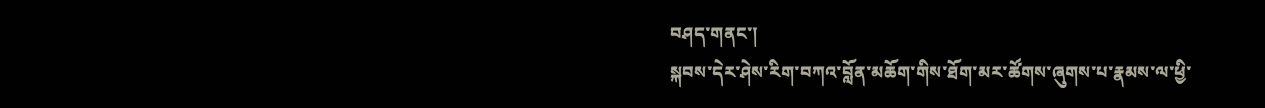བཤད་གནང་།
སྐབས་དེར་ཤེས་རིག་བཀའ་བློན་མཆོག་གིས་ཐོག་མར་ཚོགས་ཞུགས་པ་རྣམས་ལ་ཕྱི་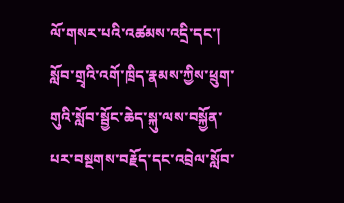ལོ་གསར་པའི་འཚམས་འདྲི་དང་། སློབ་གྲྭའི་འགོ་ཁྲིད་རྣམས་ཀྱིས་ཕྲུག་གུའི་སློབ་སྦྱོང་ཆེད་སྐུ་ལས་བསྐྱོན་པར་བསྔགས་བརྗོད་དང་འབྲེལ་སློབ་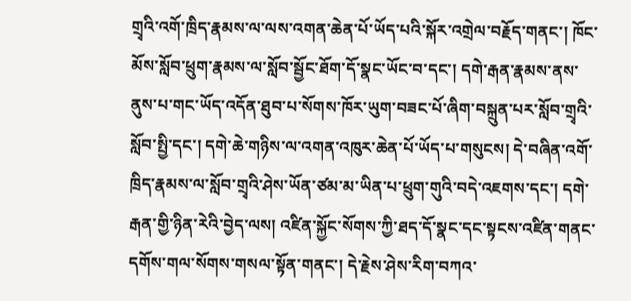གྲྭའི་འགོ་ཁྲིད་རྣམས་ལ་ལས་འགན་ཆེན་པོ་ཡོད་པའི་སྐོར་འགྲེལ་བརྗོད་གནང་། ཁོང་མོས་སློབ་ཕྲུག་རྣམས་ལ་སློབ་སྦྱོང་ཐོག་དོ་སྣང་ཡོང་བ་དང་། དགེ་རྒན་རྣམས་ནས་ནུས་པ་གང་ཡོད་འདོན་ཐུབ་པ་སོགས་ཁོར་ཡུག་བཟང་པོ་ཞིག་བསྐྲུན་པར་སློབ་གྲྭའི་སློབ་སྤྱི་དང་། དགེ་ཆེ་གཉིས་ལ་འགན་འཁུར་ཆེན་པོ་ཡོད་པ་གསུངས། དེ་བཞིན་འགོ་ཁྲིད་རྣམས་ལ་སློབ་གྲྭའི་ཤེས་ཡོན་ཙམ་མ་ཡིན་པ་ཕྲུག་གུའི་བདེ་འཇགས་དང་། དགེ་རྒན་གྱི་ཉིན་རེའི་བྱེད་ལས། འཛིན་སྐྱོང་སོགས་ཀྱི་ཐད་དོ་སྣང་དང་སྟངས་འཛིན་གནང་དགོས་གལ་སོགས་གསལ་སྟོན་གནང་། དེ་རྗེས་ཤེས་རིག་བཀའ་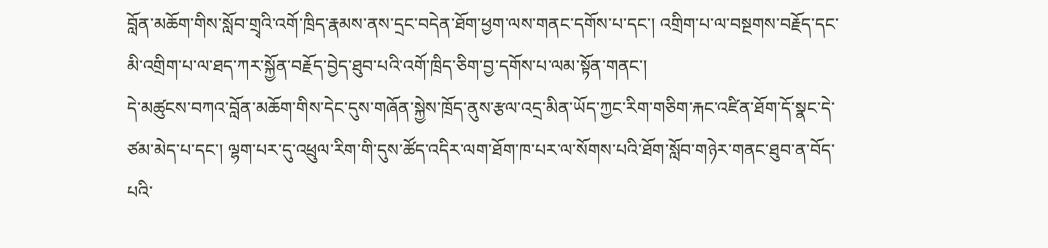བློན་མཆོག་གིས་སློབ་གྲྭའི་འགོ་ཁྲིད་རྣམས་ནས་དྲང་བདེན་ཐོག་ཕྱག་ལས་གནང་དགོས་པ་དང་། འགྲིག་པ་ལ་བསྔགས་བརྗོད་དང་མི་འགྲིག་པ་ལ་ཐད་ཀར་སྐྱོན་བརྗོད་བྱེད་ཐུབ་པའི་འགོ་ཁྲིད་ཅིག་བྱ་དགོས་པ་ལམ་སྟོན་གནང་།
དེ་མཚུངས་བཀའ་བློན་མཆོག་གིས་དེང་དུས་གཞོན་སྐྱེས་ཁྲོད་ནུས་རྩལ་འདྲ་མིན་ཡོད་ཀྱང་རིག་གཅིག་རྐང་འཛིན་ཐོག་དོ་སྣང་དེ་ཙམ་མེད་པ་དང་། ལྷག་པར་དུ་འཕྲུལ་རིག་གི་དུས་ཚོད་འདིར་ལག་ཐོག་ཁ་པར་ལ་སོགས་པའི་ཐོག་སློབ་གཉེར་གནང་ཐུབ་ན་བོད་པའི་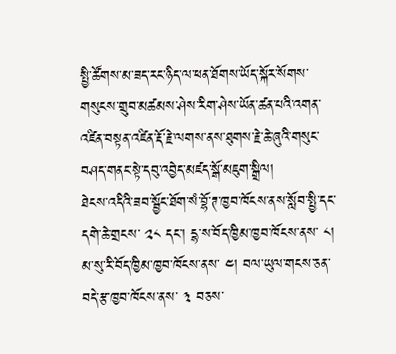སྤྱི་ཚོགས་མ་ཟད་རང་ཉིད་ལ་ཕན་ཐོགས་ཡོད་སྐོར་སོགས་གསུངས་གྲུབ་མཚམས་ཤེས་རིག་ཤེས་ཡོན་ཚན་པའི་འགན་འཛིན་བསྟན་འཛིན་རྡོ་རྗེ་ལགས་ནས་ཐུགས་རྗེ་ཆེ་ཞུའི་གསུང་བཤད་གནང་སྟེ་དབུ་འབྱེད་མཛད་སྒོ་མཇུག་སྒྲིལ།
ཐེངས་འདིའི་ཟབ་སྦྱོང་ཐོག་སཾ་བྷོ་ཊ་ཁྱབ་ཁོངས་ནས་སློབ་སྤྱི་དང་དགེ་ཆེ་གྲངས་ ༢༨ དང་། དྷ་ས་བོད་ཁྱིམ་ཁྱབ་ཁོངས་ནས་ ༨། མ་སུ་རི་བོད་ཁྱིམ་ཁྱབ་ཁོངས་ནས་ ༤། བལ་ཡུལ་གངས་ཅན་བདེ་རྩ་ཁྱབ་ཁོངས་ནས་ ༣ བཅས་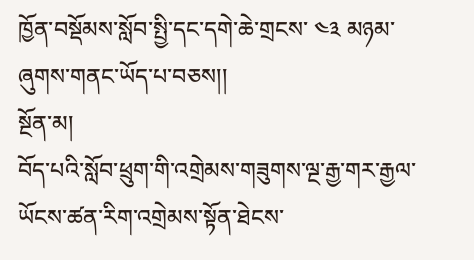ཁྱོན་བསྡོམས་སློབ་སྤྱི་དང་དགེ་ཆེ་གྲངས་ ༤༣ མཉམ་ཞུགས་གནང་ཡོད་པ་བཅས།།
སྔོན་མ།
བོད་པའི་སློབ་ཕྲུག་གི་འགྲེམས་གཟུགས་ལྔ་རྒྱ་གར་རྒྱལ་ཡོངས་ཚན་རིག་འགྲེམས་སྟོན་ཐེངས་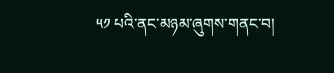༥༡ པའི་ནང་མཉམ་ཞུགས་གནང་བ།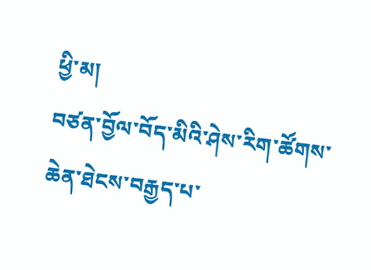ཕྱི་མ།
བཙན་བྱོལ་བོད་མིའི་ཤེས་རིག་ཚོགས་ཆེན་ཐེངས་བརྒྱད་པ་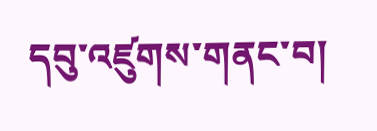དབུ་འཛུགས་གནང་བ།